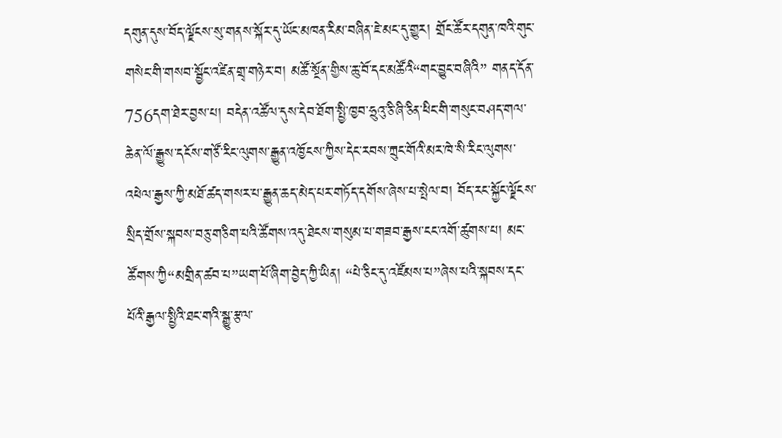དགུན་དུས་བོད་ལྗོངས་སུ་གནས་སྐོར་དུ་ཡོང་མཁན་རིམ་བཞིན་ཇེ་མང་དུ་གྱུར། གྲོང་ཚོར་དགུན་ཁའི་གུང་གསེང་གི་གསབ་སྦྱོང་འཛིན་གྲྭ་གཉེར་བ། མཚོ་སྔོན་གྱིས་ཆུ་བོ་དང་མཚོའི“གང་བྱུང་བཞིའི” གནད་དོན་756དག་ཐེར་བྱས་པ། བདེན་འཚོལ་དུས་དེབ་ཐོག་སྤྱི་ཁྱབ་ཧྲུའུ་ཅི་ཞི་ཅིན་ཕིང་གི་གསུང་བཤད་གལ་ཆེན་ལོ་རྒྱུས་དངོས་གཙོ་རིང་ལུགས་རྒྱུན་འཁྱོངས་ཀྱིས་དེང་རབས་ཀྲུང་གོའི་མར་ཁེ་སི་རིང་ལུགས་འཕེལ་རྒྱས་ཀྱི་མཐོ་ཚད་གསར་པ་རྒྱུན་ཆད་མེད་པར་གཏོད་དགོས་ཞེས་པ་སྤེལ་བ། བོད་རང་སྐྱོང་ལྗོངས་སྲིད་གྲོས་སྐབས་བཅུ་གཅིག་པའི་ཚོགས་འདུ་ཐེངས་གསུམ་པ་གཟབ་རྒྱས་ངང་འགོ་ཚུགས་པ། མང་ཚོགས་ཀྱི“མགྲིན་ཚབ་པ”ཡག་པོ་ཞིག་བྱེད་ཀྱི་ཡིན། “པེ་ཅིང་དུ་འཛོམས་པ”ཞེས་པའི་སྐབས་དང་པོའི་རྒྱལ་སྤྱིའི་ཐང་གའི་སྒྱུ་རྩལ་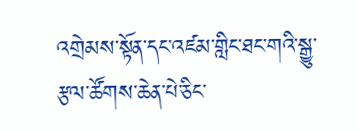འགྲེམས་སྟོན་དང་འཛམ་གླིང་ཐང་གའི་སྒྱུ་རྩལ་ཚོགས་ཆེན་པེ་ཅིང་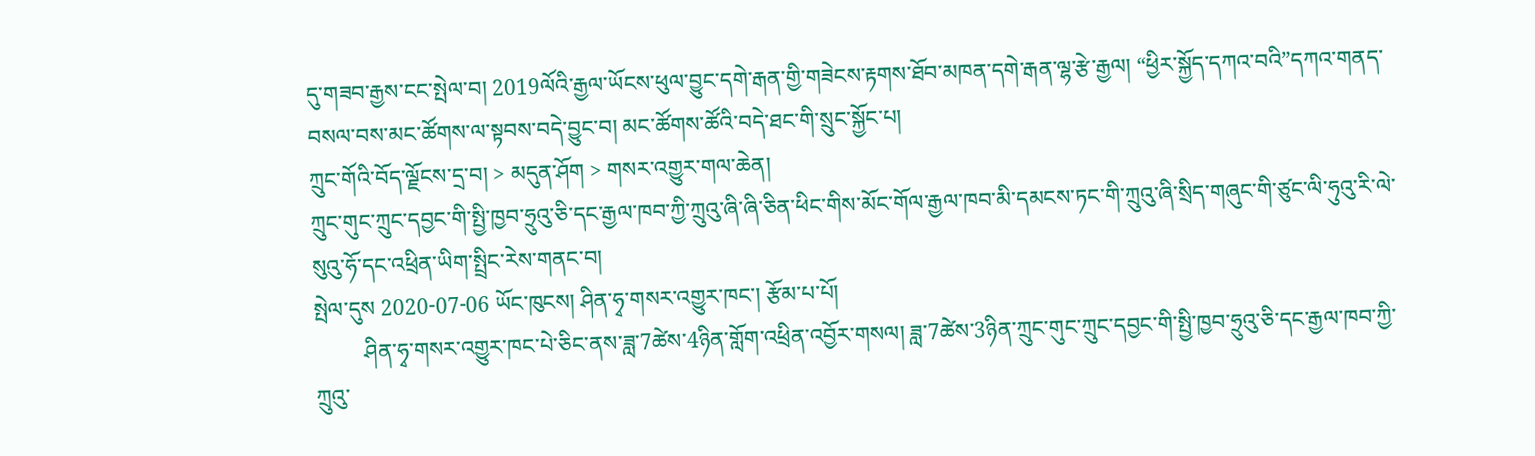དུ་གཟབ་རྒྱས་ངང་སྤེལ་བ། 2019ལོའི་རྒྱལ་ཡོངས་ཕུལ་བྱུང་དགེ་རྒན་གྱི་གཟེངས་རྟགས་ཐོབ་མཁན་དགེ་རྒན་ལྷ་རྩེ་རྒྱལ། “ཕྱིར་སྐྱོད་དཀའ་བའི”དཀའ་གནད་བསལ་བས་མང་ཚོགས་ལ་སྟབས་བདེ་བྱུང་བ། མང་ཚོགས་ཚོའི་བདེ་ཐང་གི་སྲུང་སྐྱོང་པ།
ཀྲུང་གོའི་བོད་ལྗོངས་དྲ་བ། > མདུན་ཤོག > གསར་འགྱུར་གལ་ཆེན།
ཀྲུང་གུང་ཀྲུང་དབྱང་གི་སྤྱི་ཁྱབ་ཧྲུའུ་ཅི་དང་རྒྱལ་ཁབ་ཀྱི་ཀྲུའུ་ཞི་ཞི་ཅིན་ཕིང་གིས་མོང་གོལ་རྒྱལ་ཁབ་མི་དམངས་ཏང་གི་ཀྲུའུ་ཞི་སྲིད་གཞུང་གི་ཙུང་ལི་ཧུའུ་རི་ལེ་སུའུ་ཧོ་དང་འཕྲིན་ཡིག་སྤྲིང་རེས་གནང་བ།
སྤེལ་དུས 2020-07-06 ཡོང་ཁུངས། ཤིན་ཧྭ་གསར་འགྱུར་ཁང་། རྩོམ་པ་པོ།
         ཤིན་ཧྭ་གསར་འགྱུར་ཁང་པེ་ཅིང་ནས་ཟླ་7ཚེས་4ཉིན་གློག་འཕྲིན་འབྱོར་གསལ། ཟླ་7ཚེས་3ཉིན་ཀྲུང་གུང་ཀྲུང་དབྱང་གི་སྤྱི་ཁྱབ་ཧྲུའུ་ཅི་དང་རྒྱལ་ཁབ་ཀྱི་ཀྲུའུ་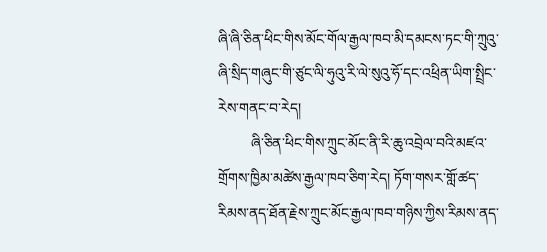ཞི་ཞི་ཅིན་ཕིང་གིས་མོང་གོལ་རྒྱལ་ཁབ་མི་དམངས་ཏང་གི་ཀྲུའུ་ཞི་སྲིད་གཞུང་གི་ཙུང་ལི་ཧུའུ་རི་ལེ་སུའུ་ཧོ་དང་འཕྲིན་ཡིག་སྤྲིང་རེས་གནང་བ་རེད།
         ཞི་ཅིན་ཕིང་གིས་ཀྲུང་མོང་ནི་རི་ཆུ་འབྲེལ་བའི་མཛའ་གྲོགས་ཁྱིམ་མཚེས་རྒྱལ་ཁབ་ཅིག་རེད། ཏོག་གསར་གློ་ཚད་རིམས་ནད་ཐོན་རྗེས་ཀྲུང་མོང་རྒྱལ་ཁབ་གཉིས་ཀྱིས་རིམས་ནད་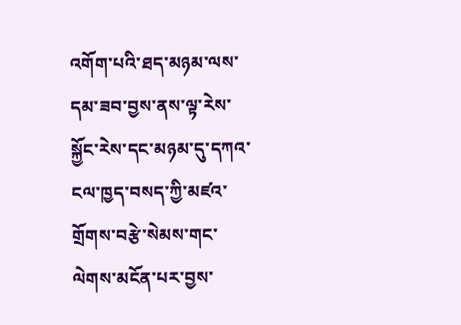འགོག་པའི་ཐད་མཉམ་ལས་དམ་ཟབ་བྱས་ནས་ལྟ་རེས་སྐྱོང་རེས་དང་མཉམ་དུ་དཀའ་ངལ་ཁྱད་བསད་ཀྱི་མཛའ་གྲོགས་བརྩེ་སེམས་གང་ལེགས་མངོན་པར་བྱས་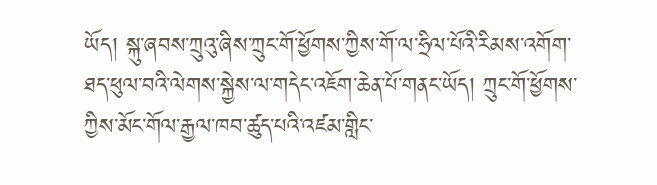ཡོད། སྐུ་ཞབས་ཀྲུའུ་ཞིས་ཀྲུང་གོ་ཕྱོགས་ཀྱིས་གོ་ལ་ཧྲིལ་པོའི་རིམས་འགོག་ཐད་ཕུལ་བའི་ལེགས་སྐྱེས་ལ་གདེང་འཇོག་ཆེན་པོ་གནང་ཡོད། ཀྲུང་གོ་ཕྱོགས་ཀྱིས་མོང་གོལ་རྒྱལ་ཁབ་ཚུད་པའི་འཛམ་གླིང་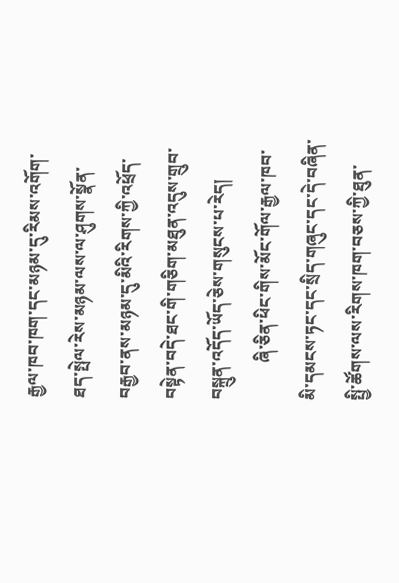རྒྱལ་ཁབ་ཁག་དང་མཉམ་དུ་རིམས་འགོག་ཐད་སྤེལ་རེས་མཉམ་ལས་ལ་ཤུགས་སྣོན་བརྒྱབ་ནས་མཉམ་དུ་མིའི་རིགས་ཀྱི་འཕྲོད་བསྟེན་བདེ་ཐང་གི་གཅིག་མཐུན་འདུས་གྲུབ་བསྐྲུན་འདོད་ཡོད་ཅེས་གསུངས་པ་རེད།
         ཞི་ཅིན་ཕིང་གིས་མོང་གོལ་རྒྱལ་ཁབ་མི་དམངས་ཏང་དང་སྲིད་གཞུང་དང་དེ་བཞིན་སྤྱི་ཚོགས་ལས་རིགས་ཁག་བཅས་ཀྱི་ཐུན་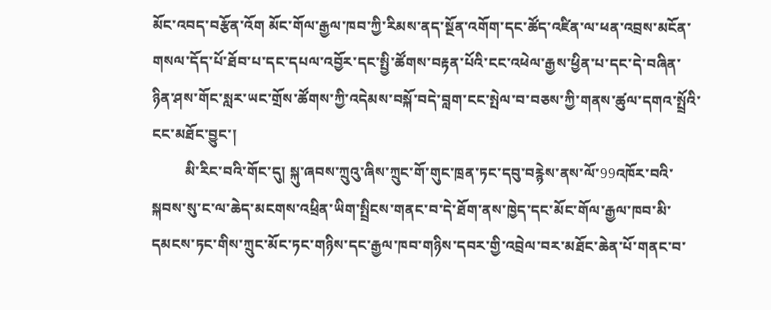མོང་འབད་བརྩོན་འོག མོང་གོལ་རྒྱལ་ཁབ་ཀྱི་རིམས་ནད་སྔོན་འགོག་དང་ཚོད་འཛིན་ལ་ཕན་འབྲས་མངོན་གསལ་དོད་པོ་ཐོབ་པ་དང་དཔལ་འབྱོར་དང་སྤྱི་ཚོགས་བརྟན་པོའི་ངང་འཕེལ་རྒྱས་ཕྱིན་པ་དང་དེ་བཞིན་ཉིན་ཤས་གོང་སླར་ཡང་གྲོས་ཚོགས་ཀྱི་འདེམས་བསྐོ་བདེ་བླག་ངང་སྤེལ་བ་བཅས་ཀྱི་གནས་ཚུལ་དགའ་སྤྲོའི་ངང་མཐོང་བྱུང་།
         མི་རིང་བའི་གོང་དུ། སྐུ་ཞབས་ཀྲུའུ་ཞིས་ཀྲུང་གོ་གུང་ཁྲན་ཏང་དབུ་བརྙེས་ནས་ལོ་99འཁོར་བའི་སྐབས་སུ་ང་ལ་ཆེད་མངགས་འཕྲིན་ཡིག་སྤྲིངས་གནང་བ་དེ་ཐོག་ནས་ཁྱེད་དང་མོང་གོལ་རྒྱལ་ཁབ་མི་དམངས་ཏང་གིས་ཀྲུང་མོང་ཏང་གཉིས་དང་རྒྱལ་ཁབ་གཉིས་དབར་གྱི་འབྲེལ་བར་མཐོང་ཆེན་པོ་གནང་བ་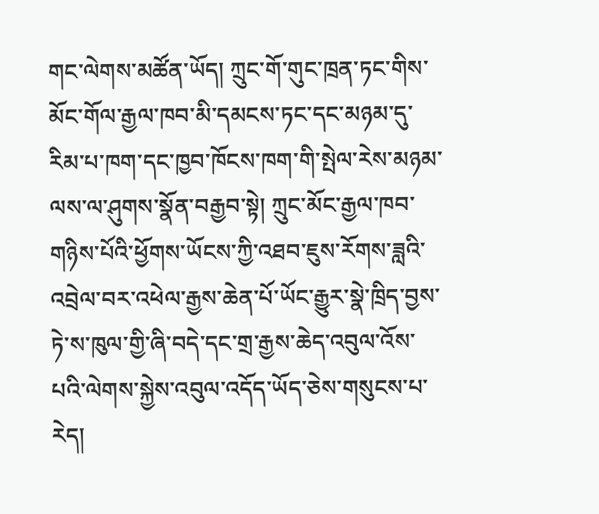གང་ལེགས་མཚོན་ཡོད། ཀྲུང་གོ་གུང་ཁྲན་ཏང་གིས་མོང་གོལ་རྒྱལ་ཁབ་མི་དམངས་ཏང་དང་མཉམ་དུ་རིམ་པ་ཁག་དང་ཁྱབ་ཁོངས་ཁག་གི་སྤེལ་རེས་མཉམ་ལས་ལ་ཤུགས་སྣོན་བརྒྱབ་སྟེ། ཀྲུང་མོང་རྒྱལ་ཁབ་གཉིས་པོའི་ཕྱོགས་ཡོངས་ཀྱི་འཐབ་ཇུས་རོགས་ཟླའི་འབྲེལ་བར་འཕེལ་རྒྱས་ཆེན་པོ་ཡོང་རྒྱུར་སྣེ་ཁྲིད་བྱས་ཏེ་ས་ཁུལ་གྱི་ཞི་བདེ་དང་གྲ་རྒྱས་ཆེད་འབུལ་འོས་པའི་ལེགས་སྐྱེས་འབུལ་འདོད་ཡོད་ཅེས་གསུངས་པ་རེད།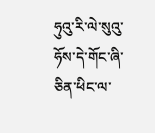ཧུའུ་རི་ལེ་སུའུ་ཧོས་དེ་གོང་ཞི་ཅིན་ཕིང་ལ་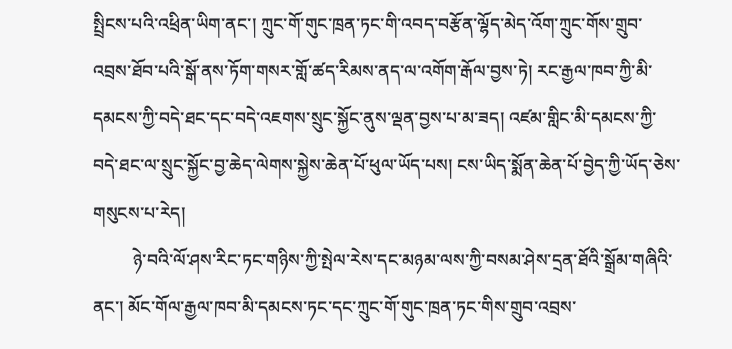སྤྲིངས་པའི་འཕྲིན་ཡིག་ནང་། ཀྲུང་གོ་གུང་ཁྲན་ཏང་གི་འབད་བརྩོན་ལྷོད་མེད་འོག་ཀྲུང་གོས་གྲུབ་འབྲས་ཐོབ་པའི་སྒོ་ནས་ཏོག་གསར་གློ་ཚད་རིམས་ནད་ལ་འགོག་རྒོལ་བྱས་ཏེ། རང་རྒྱལ་ཁབ་ཀྱི་མི་དམངས་ཀྱི་བདེ་ཐང་དང་བདེ་འཇགས་སྲུང་སྐྱོང་ནུས་ལྡན་བྱས་པ་མ་ཟད། འཛམ་གླིང་མི་དམངས་ཀྱི་བདེ་ཐང་ལ་སྲུང་སྐྱོང་བྱ་ཆེད་ལེགས་སྐྱེས་ཆེན་པོ་ཕུལ་ཡོད་པས། ངས་ཡིད་སྨོན་ཆེན་པོ་བྱེད་ཀྱི་ཡོད་ཅེས་གསུངས་པ་རེད།
         ཉེ་བའི་ལོ་ཤས་རིང་ཏང་གཉིས་ཀྱི་སྤེལ་རེས་དང་མཉམ་ལས་ཀྱི་བསམ་ཤེས་དྲན་ཐོའི་སྒྲོམ་གཞིའི་ནང་། མོང་གོལ་རྒྱལ་ཁབ་མི་དམངས་ཏང་དང་ཀྲུང་གོ་གུང་ཁྲན་ཏང་གིས་གྲུབ་འབྲས་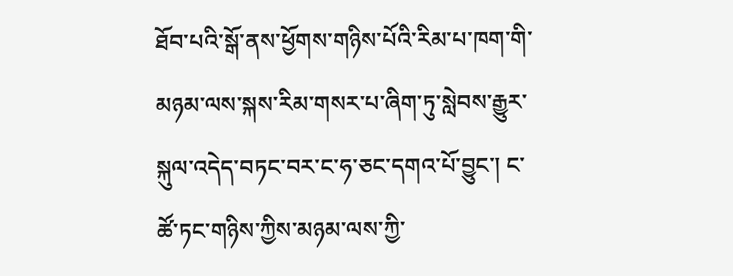ཐོབ་པའི་སྒོ་ནས་ཕྱོགས་གཉིས་པོའི་རིམ་པ་ཁག་གི་མཉམ་ལས་སྐས་རིམ་གསར་པ་ཞིག་ཏུ་སླེབས་རྒྱུར་སྐུལ་འདེད་བཏང་བར་ང་ཧ་ཅང་དགའ་པོ་བྱུང་། ང་ཚོ་ཏང་གཉིས་ཀྱིས་མཉམ་ལས་ཀྱི་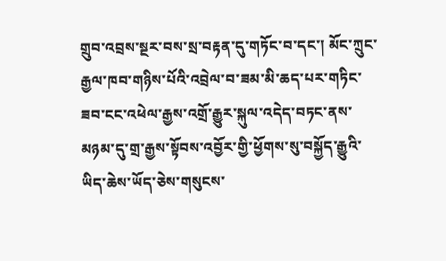གྲུབ་འབྲས་སྔར་བས་སྲ་བརྟན་དུ་གཏོང་བ་དང་། མོང་ཀྲུང་རྒྱལ་ཁབ་གཉིས་པོའི་འབྲེལ་བ་ཟམ་མི་ཆད་པར་གཏིང་ཟབ་ངང་འཕེལ་རྒྱས་འགྲོ་རྒྱུར་སྐུལ་འདེད་བཏང་ནས་མཉམ་དུ་གྲ་རྒྱས་སྟོབས་འབྱོར་གྱི་ཕྱོགས་སུ་བསྐྱོད་རྒྱུའི་ཡིད་ཆེས་ཡོད་ཅེས་གསུངས་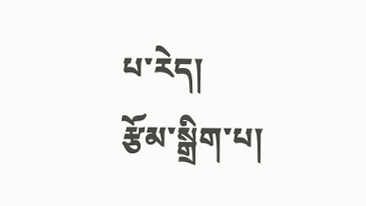པ་རེད།
རྩོམ་སྒྲིག་པ།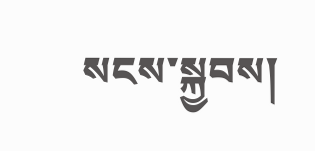སངས་སྐྱབས།